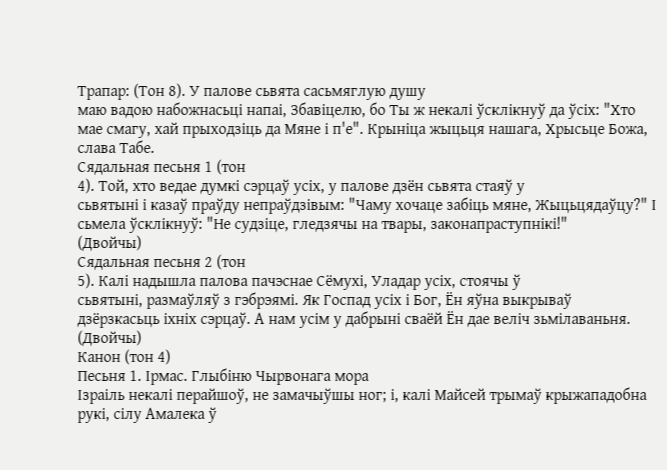Трапар: (Тон 8). У палове сьвята сасьмяглую душу
маю вадою набожнасьці напаі, Збавіцелю, бо Ты ж некалі ўсклікнуў да ўсіх: "Хто
мае смагу, хай прыходзіць да Мяне і п'е". Крыніца жыцьця нашага, Хрысьце Божа,
слава Табе.
Сядальная песьня 1 (тон
4). Той, хто ведае думкі сэрцаў усіх, у палове дзён сьвята стаяў у
сьвятыні і казаў праўду непраўдзівым: "Чаму хочаце забіць мяне, Жыцьцядаўцу?" І
сьмела ўсклікнуў: "Не судзіце, гледзячы на твары, законапраступнікі!"
(Двойчы)
Сядальная песьня 2 (тон
5). Калі надышла палова пачэснае Сёмухі, Уладар усіх, стоячы ў
сьвятыні, размаўляў з гэбрэямі. Як Госпад усіх і Бог, Ён яўна выкрываў
дзёрзкасьць іхніх сэрцаў. А нам усім у дабрыні сваёй Ён дае веліч зьмілаваньня.
(Двойчы)
Канон (тон 4)
Песьня 1. Ірмас. Глыбіню Чырвонага мора
Ізраіль некалі перайшоў, не замачыўшы ног; і, калі Майсей трымаў крыжападобна
рукі, сілу Амалека ў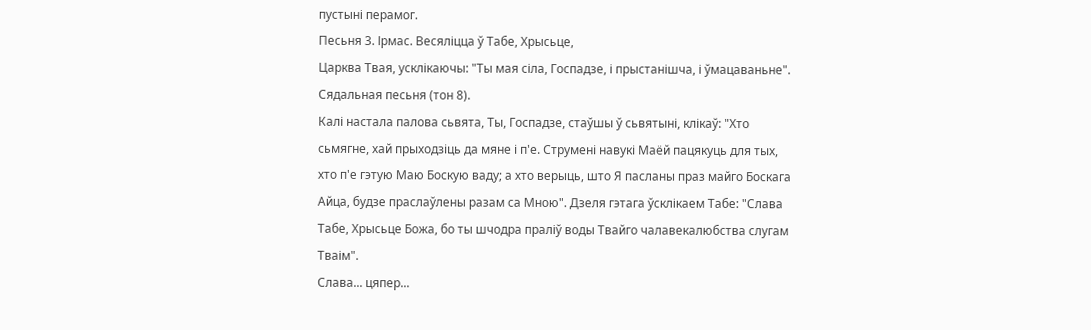пустыні перамог.
Песьня 3. Ірмас. Весяліцца ў Табе, Хрысьце,
Царква Твая, усклікаючы: "Ты мая сіла, Госпадзе, і прыстанішча, і ўмацаваньне".
Сядальная песьня (тон 8).
Калі настала палова сьвята, Ты, Госпадзе, стаўшы ў сьвятыні, клікаў: "Хто
сьмягне, хай прыходзіць да мяне і п'е. Струмені навукі Маёй пацякуць для тых,
хто п'е гэтую Маю Боскую ваду; а хто верыць, што Я пасланы праз майго Боскага
Айца, будзе праслаўлены разам са Мною". Дзеля гэтага ўсклікаем Табе: "Слава
Табе, Хрысьце Божа, бо ты шчодра праліў воды Твайго чалавекалюбства слугам
Тваім".
Слава... цяпер...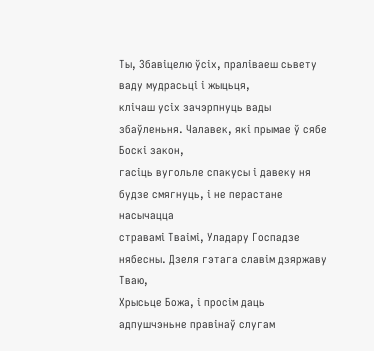Ты, Збавіцелю ўсіх, праліваеш сьвету ваду мудрасьці і жыцьця,
клічаш усіх зачэрпнуць вады збаўленьня. Чалавек, які прымае ў сябе Боскі закон,
гасіць вугольле спакусы і давеку ня будзе смягнуць, і не перастане насычацца
стравамі Тваімі, Уладару Госпадзе нябесны. Дзеля гэтага славім дзяржаву Тваю,
Хрысьце Божа, і просім даць адпушчэньне правінаў слугам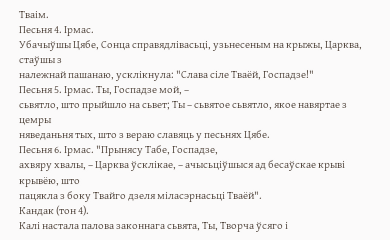Тваім.
Песьня 4. Ірмас.
Убачыўшы Цябе, Сонца справядлівасьці, узьнесеным на крыжы, Царква, стаўшы з
належнай пашанаю, усклікнула: "Слава сіле Тваёй, Госпадзе!"
Песьня 5. Ірмас. Ты, Госпадзе мой, –
сьвятло, што прыйшло на сьвет; Ты – сьвятое сьвятло, якое навяртае з цемры
няведаньня тых, што з вераю славяць у песьнях Цябе.
Песьня 6. Ірмас. "Прынясу Табе, Госпадзе,
ахвяру хвалы, – Царква ўсклікае, – ачысьціўшыся ад бесаўскае крыві крывёю, што
пацякла з боку Твайго дзеля міласэрнасьці Тваёй".
Кандак (тон 4).
Калі настала палова законнага сьвята, Ты, Творча ўсяго і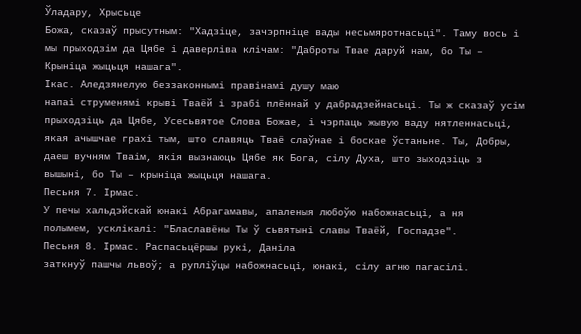Ўладару, Хрысьце
Божа, сказаў прысутным: "Хадзіце, зачэрпніце вады несьмяротнасьці". Таму вось і
мы прыходзім да Цябе і даверліва клічам: "Даброты Твае даруй нам, бо Ты –
Крыніца жыцьця нашага".
Ікас. Аледзянелую беззаконнымі правінамі душу маю
напаі струменямі крыві Тваёй і зрабі плённай у дабрадзейнасьці. Ты ж сказаў усім
прыходзіць да Цябе, Усесьвятое Слова Божае, і чэрпаць жывую ваду нятленнасьці,
якая ачышчае грахі тым, што славяць Тваё слаўнае і боскае ўстаньне. Ты, Добры,
даеш вучням Тваім, якія вызнаюць Цябе як Бога, сілу Духа, што зыходзіць з
вышыні, бо Ты – крыніца жыцьця нашага.
Песьня 7. Ірмас.
У печы хальдэйскай юнакі Абрагамавы, апаленыя любоўю набожнасьці, а ня
полымем, усклікалі: "Блаславёны Ты ў сьвятыні славы Тваёй, Госпадзе".
Песьня 8. Ірмас. Распасьцёршы рукі, Даніла
заткнуў пашчы львоў; а рупліўцы набожнасьці, юнакі, сілу агню пагасілі.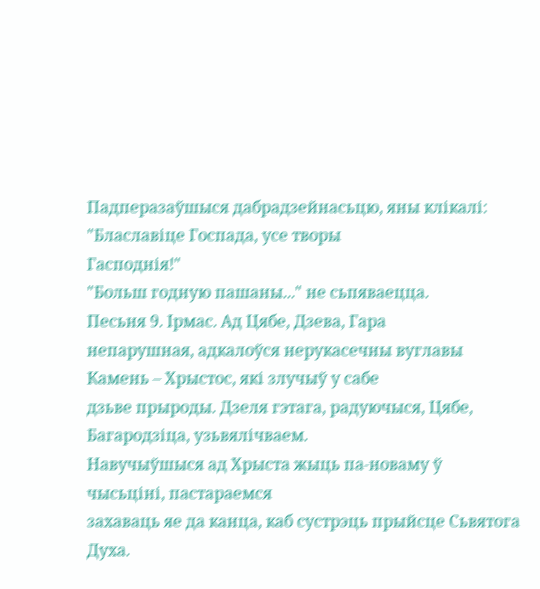Падперазаўшыся дабрадзейнасьцю, яны клікалі: "Блаславіце Госпада, усе творы
Гасподнія!"
"Больш годную пашаны..." не сьпяваецца.
Песьня 9. Ірмас. Ад Цябе, Дзева, Гара
непарушная, адкалоўся нерукасечны вуглавы Камень – Хрыстос, які злучыў у сабе
дзьве прыроды. Дзеля гэтага, радуючыся, Цябе, Багародзіца, узьвялічваем.
Навучыўшыся ад Хрыста жыць па-новаму ў чысьціні, пастараемся
захаваць яе да канца, каб сустрэць прыйсце Сьвятога Духа.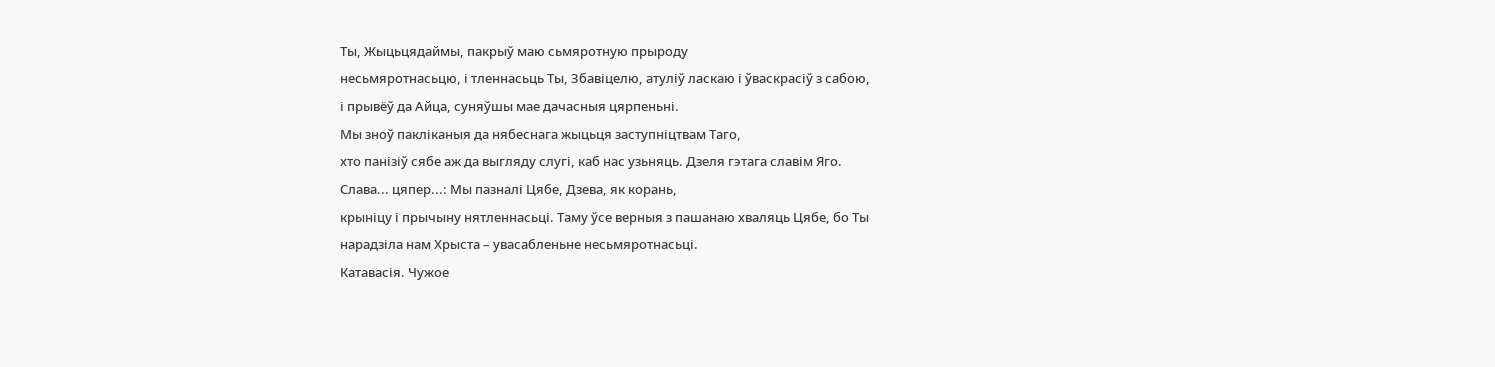Ты, Жыцьцядаймы, пакрыў маю сьмяротную прыроду
несьмяротнасьцю, і тленнасьць Ты, Збавіцелю, атуліў ласкаю і ўваскрасіў з сабою,
і прывёў да Айца, суняўшы мае дачасныя цярпеньні.
Мы зноў пакліканыя да нябеснага жыцьця заступніцтвам Таго,
хто панізіў сябе аж да выгляду слугі, каб нас узьняць. Дзеля гэтага славім Яго.
Слава... цяпер...: Мы пазналі Цябе, Дзева, як корань,
крыніцу і прычыну нятленнасьці. Таму ўсе верныя з пашанаю хваляць Цябе, бо Ты
нарадзіла нам Хрыста – увасабленьне несьмяротнасьці.
Катавасія. Чужое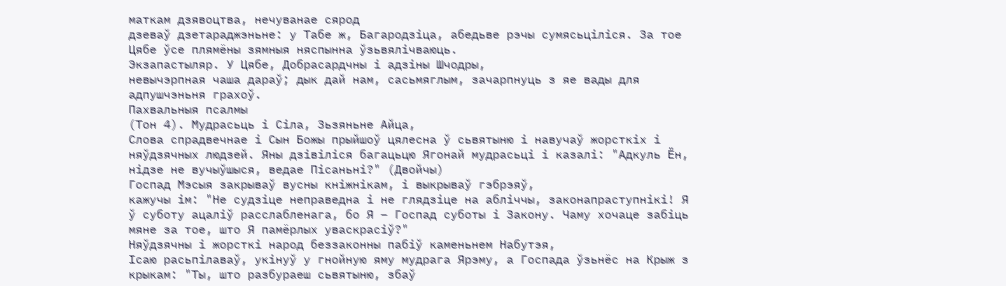маткам дзявоцтва, нечуванае сярод
дзеваў дзетараджэньне: у Табе ж, Багародзіца, абедьве рэчы сумясьціліся. За тое
Цябе ўсе плямёны зямныя няспынна ўзьвялічваюць.
Экзапастыляр. У Цябе, Добрасардчны і адзіны Шчодры,
невычэрпная чаша дараў; дык дай нам, сасьмяглым, зачарпнуць з яе вады для
адпушчэньня грахоў.
Пахвальныя псалмы
(Тон 4). Мудрасьць і Сіла, Зьзяньне Айца,
Слова спрадвечнае і Сын Божы прыйшоў цялесна ў сьвятыню і навучаў жорсткіх і
няўдзячных людзей. Яны дзівіліся багацьцю Ягонай мудрасьці і казалі: "Адкуль Ён,
нідзе не вучыўшыся, ведае Пісаньні?" (Двойчы)
Госпад Мэсыя закрываў вусны кніжнікам, і выкрываў гэбрэяў,
кажучы ім: "Не судзіце неправедна і не глядзіце на абліччы, законапраступнікі! Я
ў суботу ацаліў расслабленага, бо Я – Госпад суботы і Закону. Чаму хочаце забіць
мяне за тое, што Я памёрлых уваскрасіў?"
Няўдзячны і жорсткі народ беззаконны пабіў каменьнем Набутэя,
Ісаю расьпілаваў, укінуў у гнойную яму мудрага Ярэму, а Госпада ўзьнёс на Крыж з
крыкам: "Ты, што разбураеш сьвятыню, збаў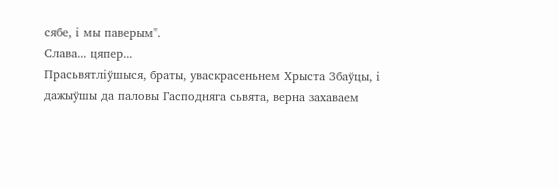сябе, і мы паверым".
Слава... цяпер...
Прасьвятліўшыся, браты, уваскрасеньнем Хрыста Збаўцы, і
дажыўшы да паловы Гасподняга сьвята, верна захаваем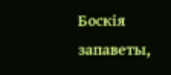Боскія запаветы,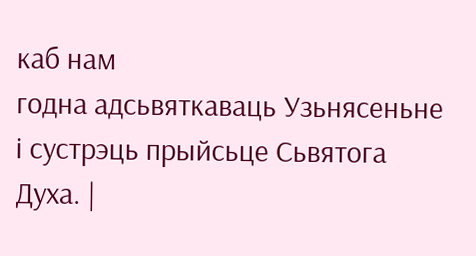каб нам
годна адсьвяткаваць Узьнясеньне і сустрэць прыйсьце Сьвятога Духа. |